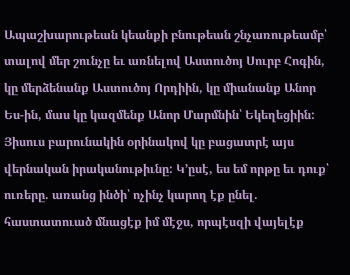Ապաշխարութեան կեանքի բնութեան շնչառութեամբ՝ տալով մեր շունչը եւ առնելով Աստուծոյ Սուրբ Հոգին, կը մերձենանք Աստուծոյ Որդիին, կը միանանք Անոր Ես-ին, մաս կը կազմենք Անոր Մարմնին՝ Եկեղեցիին:
Յիսուս բարունակին օրինակով կը բացատրէ այս վերնական իրականութիւնը: Կ’ըսէ, ես եմ որթը եւ դուք՝ ուռերը. առանց ինծի՝ ոչինչ կարող էք ընել. հաստատուած մնացէք իմ մէջս, որպէսզի վայելէք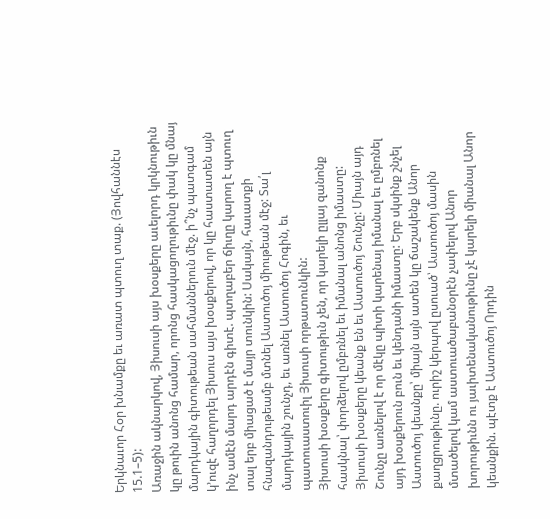Երկնաւոր Հօր խնամքը եւ առատ պտուղ տաք. (Յովհաննէս 15.1–5):
Առաջին ակնարկով, Յիսուսի այս խօսքերը աւելորդ կրկնութիւն կը թուին անոնց համար, որոնց հասկացողութիւնը փակ կը մնայ մարդկային գիտութեան սահմաններուն մէջ. ի՞նչ պատգամ կ’ուզէ հաղորդել Յիսուս այս խօսքերով, որ կը հաստատեն այն ինչ ամէն մարդ արդէն գիտէ. պտղաբեր ճիւղը կարող է պտուղ տալ երբ միացած է մայր տունկին: Սակայն, հաւատքի հնազանդութեամբ մտնել Աստուծոյ միութեան մէջ: Տա՛լ մարդկային շունչդ, եւ առնել Աստուծոյ Հոգին, եւ պատուաստուիլ Յիսուսի որթատունկին:
Յիսուսի խօսքերը գիտութիւն չեն, որ կարելի ըլլայ զանոնք հասկնալ՝ փորձելով ըմբռնել եւ իմանալ անոնց իմաստը: Յիսուսի խօսքերը կեանք են եւ Աստուծոյ Շունչը: Միայն այդ Շունչը առնելով է որ մէկը պիտի կարենայ իմանալ եւ ըմբռնել այդ խօսքերուն բուն եւ կենդանի իմաստը: Երբ սկսինք շնչել Աստուծոյ կեանքը՝ միայն այն ատեն կը ճաշակենք Անոր քաղցրութիւնը. ուրիշ կերպով ըսուած՝ Աստուծոյ մասին մտածելով կամ աստուածաբանօրէն չափելով Անոր խորութիւնն ու յաւիտենականութիւնը չէ կարելի միանալ Անոր կեանքին. պէտք է Աստուծոյ Որդին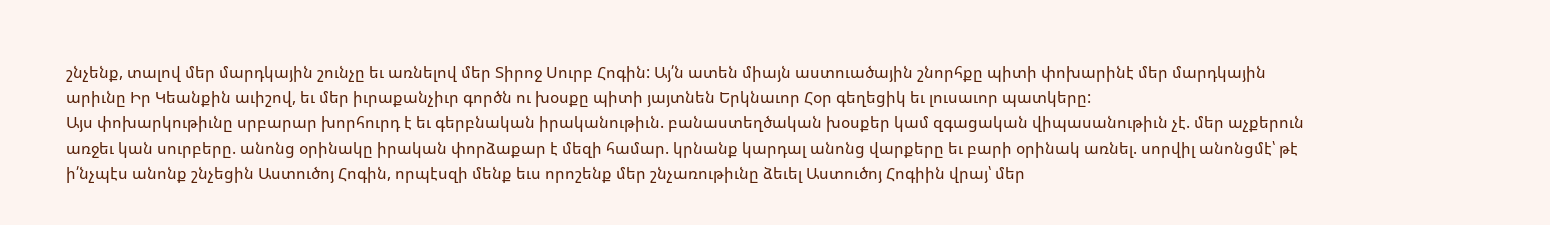շնչենք, տալով մեր մարդկային շունչը եւ առնելով մեր Տիրոջ Սուրբ Հոգին: Այ՛ն ատեն միայն աստուածային շնորհքը պիտի փոխարինէ մեր մարդկային արիւնը Իր Կեանքին աւիշով, եւ մեր իւրաքանչիւր գործն ու խօսքը պիտի յայտնեն Երկնաւոր Հօր գեղեցիկ եւ լուսաւոր պատկերը:
Այս փոխարկութիւնը սրբարար խորհուրդ է եւ գերբնական իրականութիւն. բանաստեղծական խօսքեր կամ զգացական վիպասանութիւն չէ. մեր աչքերուն առջեւ կան սուրբերը. անոնց օրինակը իրական փորձաքար է մեզի համար. կրնանք կարդալ անոնց վարքերը եւ բարի օրինակ առնել. սորվիլ անոնցմէ՝ թէ ի՛նչպէս անոնք շնչեցին Աստուծոյ Հոգին, որպէսզի մենք եւս որոշենք մեր շնչառութիւնը ձեւել Աստուծոյ Հոգիին վրայ՝ մեր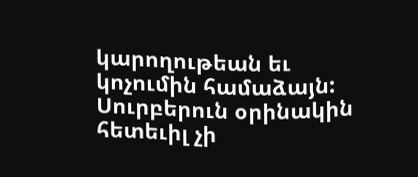կարողութեան եւ կոչումին համաձայն:
Սուրբերուն օրինակին հետեւիլ չի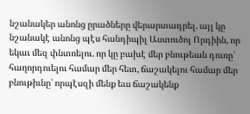նշանակեր անոնց ըրածները վերարտադրել. այլ կը նշանակէ անոնց պէս հանդիպիլ Աստուծոյ Որդիին, որ եկաւ մեզ փնտռելու. որ կը բախէ մեր բնութեան դուռը՝ հաղորդուելու համար մեր հետ, ճաշակելու համար մեր բնութիւնը՝ որպէսզի մենք եւս ճաշակենք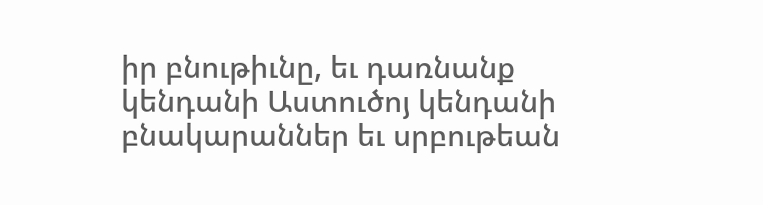իր բնութիւնը, եւ դառնանք կենդանի Աստուծոյ կենդանի բնակարաններ եւ սրբութեան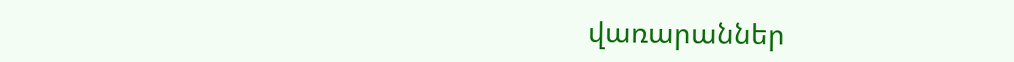վառարաններ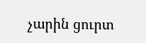չարին ցուրտ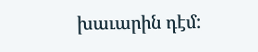խաւարին դէմ: